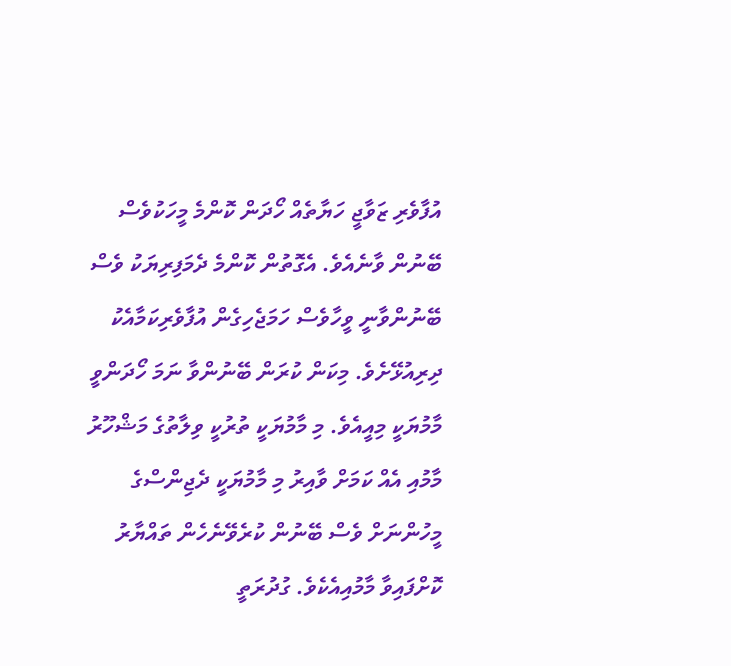އުފާވެރި ޒަވާޖީ ހަޔާތެއް ހޯދަން ކޮންމެ މީހަކުވެސް ބޭނުން ވާނެއެވެ. އެގޮތުން ކޮންމެ ދެމަފިރިޔަކު ވެސް ބޭނުންވާނީ ވީހާވެސް ހަމަޖެހިގެން އުފާވެރިކަމާއެކު ދިރިއުޅޭށެވެ. މިކަން ކުރަން ބޭނުންވާ ނަމަ ހޯދަންވީ މާމުޔަކީ މިއީއެވެ. މި މާމުޔަކީ ތުރުކީ ވިލާތުގެ މަޝްހޫރު މާމުއި އެއް ކަމަށް ވާއިރު މި މާމުޔަކީ ދެޖިންސްގެ މީހުންނަށް ވެސް ބޭނުން ކުރެވޭނެހެން ތައްޔާރު ކޮށްފައިވާ މާމުއިއެކެވެ. ގުދުރަތީ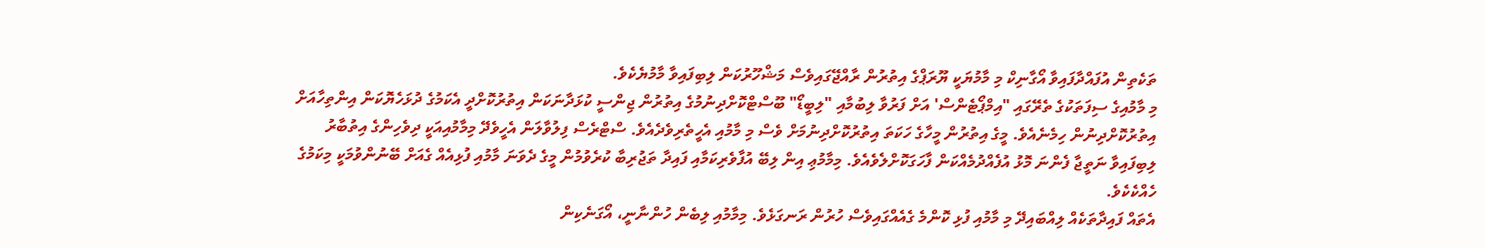ތަކެތިން އުފައްދާފައިވާ އޯގާނިކް މި މާމުޔަކީ ޔޫރަޕްގެ އިތުރުން ރާއްޖޭގައިވެސް މަޝްހޫރުކަން ލިބިފައިވާ މާމުޔެކެވެ.
މި މާމުއިގެ ސިފަތަކުގެ ތެރޭގައި "އިމްޕޯޓެންސް' އަށް ފަރުވާ ލިބުމާއި "ލިބީޑޯ" ބޫސްޓްކޮށްދިނުމުގެ އިތުރުން ޖިންސީ ކުޅަދާނަކަން އިތުރުކޮށްދީ އެކަމުގެ ދުޅަހެޔޮކަން އިންތިހާއަށް އިތުރުކޮށްދިނުން ހިމެނެއެވެ. މީގެ އިތުރުން މީހާގެ ހަކަތަ އިތުރުކޮށްދިނުމަށް ވެސް މި މާމުއި އެހީތެރިވެދެއެވެ. ސްޓްރެސް ފިލުވާލަން އެހީވެދޭ މިމާމުއިއަކީ ދިވެހިންގެ އިތުބާރު ލިބިފައިވާ ނަތީޖާ ފެންނަ މޮޅު އުފެއްދުމެއްކަން ފާހަގަކޮށްލެވެއެވެ. މިމާމުޢި އިން ލިބޭ އުފާވެރިކަމާއި ފައިދާ ތަޖުރިބާ ކުރެވުމުން މީގެ ދެވަނަ މާމުއި ފުޅިއެއް ގެއަށް ބޭނުންވުމަކީ މިކަމުގެ ހެއްކެކެވެ.
އެތައް ފައިދާތަކެއް ލިއްބައިދޭ މި މާމުއި ފުޅި ކޮންމެ ގެއެއްގައިވެސް ހުރުން ރަނގަޅެވެ. މިމާމުއި ލިބެން ހުންނާނީ، އޯގަނެކިން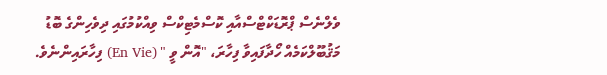ވެލްނެސް ޕްރޮޑަކްޓްސްއާއި ކޮސްމެޓިކްސް ވިއްކުމުގައި ދިވެހިންގެ ބޮޑު މަޤުބޫލްކަމެއް ހޯދާފައިވާ ފިހާރަ، "އޮން ވީ " (En Vie) ފިހާރައިންނެވެ.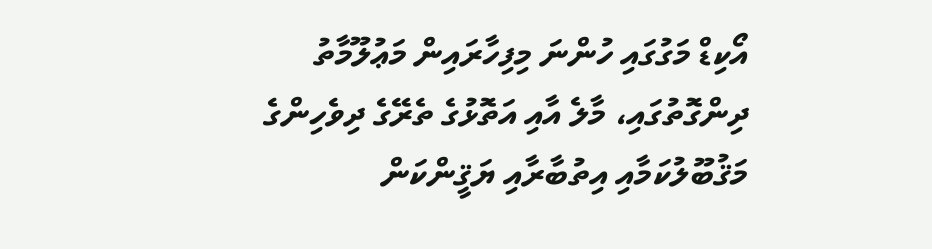އޯކިޑް މަގުގައި ހުންނަ މިފިހާރައިން މަޢުލޫމާތު ދިންގޮތުގައި، މާލެ އާއި އަތޮޅުގެ ތެރޭގެ ދިވެހިންގެ މަޤުބޫލުކަމާއި އިތުބާރާއި ޔަޤީންކަން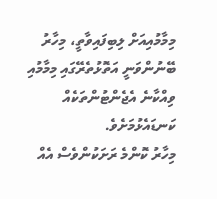މިމާމުއިއަށް ލިބިފައިވާތީ، މިހާރު ބޭނުންވަނީ އަތޮޅުތެރޭގައި މިމާމުއި ވިއްކާނެ އެޖެންޓުންތަކެއް ކަނޑައެޅުމަށެވެ.
މިހާރު ކޮންމެ ރަށަކުންވެސް އެއް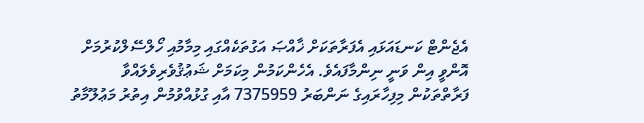އެޖެންޓް ކަނޑައަޅައި އެފަރާތަކަށް ޚާއްޞަ އަގުތަކެއްގައި މިމާމުއި ހޯލްސޭލްކުރުމަށް އޮންވީ އިން ވަނީ ނިންމާފައެވެ. އެހެންކަމުން މިކަމަށް ޝަޢުޤުވެރިވެލައްވާ ފަރާތްތަކުން މިފިހާރައިގެ ނަންބަރު 7375959 އާއި ގުޅުއްވުމުން އިތުރު މަޢުލޫމާތު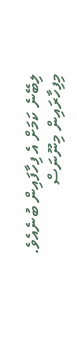ލިބޭނެ ކަމަށް އެ ފިހާފައިން ބުނެއެވެ.
މިފިހާރައިން މިނޫނަސް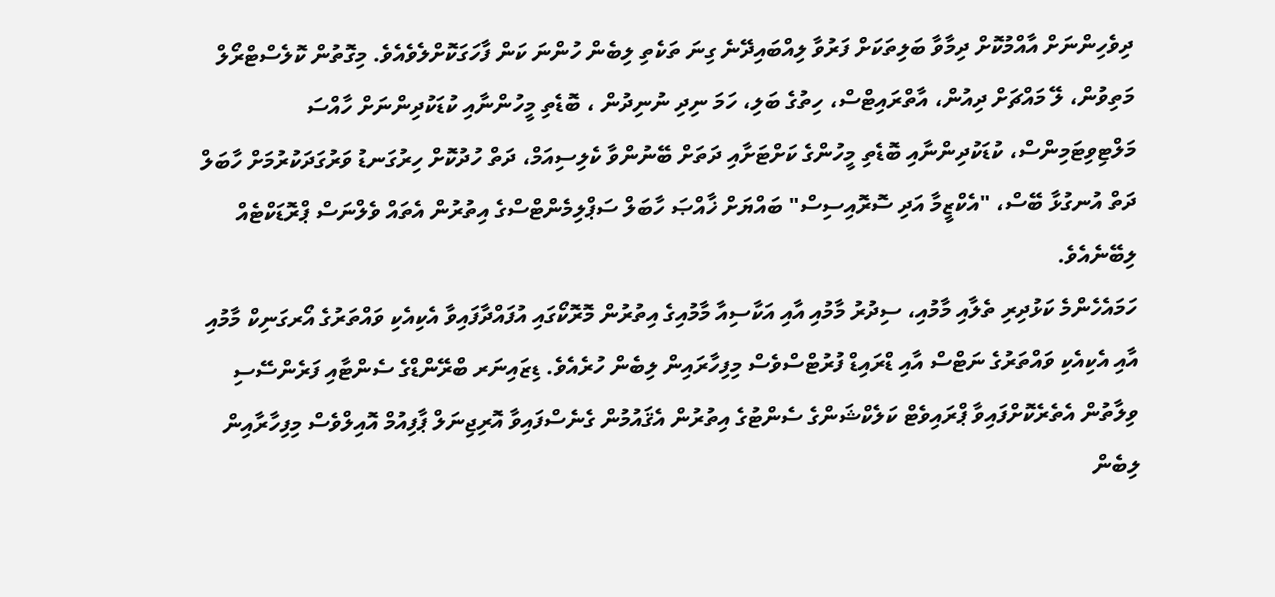ދިވެހިންނަށް އާއްމުކޮށް ދިމާވާ ބަލިތަކަށް ފަރުވާ ލިއްބައިދޭނެ ގިނަ ތަކެތި ލިބެން ހުންނަ ކަން ފާހަގަކޮށްލެވެއެވެ. މިގޮތުން ކޮލެސްޓްރޯލް މަތިވުން، ލޭ މައްޗަށް ދިއުން، އާތްރައިޓްސް، ހިތުގެ ބަލި، ހަމަ ނިދި ނުނިދުން ، ބޮޑެތި މީހުންނާއި ކުޑަކުދިންނަށް ހާއްސަ މަލްޓިވިޓަމިންސް، ކުޑަކުދިންނާއި ބޮޑެތި މީހުންގެ ކަށްޓަށާއި ދަތަށް ބޭނުންވާ ކެލިސިއަމް، ދަތް ހުދުކޮށް ހިރުގަނޑު ވަރުގަދަކުރުމަށް ހާބަލް ދަތް އުނގުޅާ ބޭސް، "އެކްޒީމާ އަދި ސޮރޮއިސިސް" ބައްޔަށް ޚާއްޞަ ހާބަލް ސަޕްލިމެންޓްސްގެ އިތުރުން އެތައް ވެލްނަސް ޕްރޮޑަކްޓެއް ލިބޭނެއެވެ.
ހަމައެހެންމެ ކަޅުދިރި ތެލާއި މާމުއި، ސިދުރު މާމުއި އާއި އަކާސިއާ މާމުއިގެ އިތުރުން މޮރޮކޯގައި އުފައްދާފައިވާ އެކިއެކި ވައްތަރުގެ އޯރގަނިކް މާމުއި އާއި އެކިއެކި ވައްތަރުގެ ނަޓްސް އާއި ޑްރައިޑް ފުރުޓްސްވެސް މިފިހާރައިން ލިބެން ހުރެއެވެ. ޑިޒައިނަރ ބްރޭންޑްގެ ސެންޓާއި ފަރެންސޭސި ވިލާތުން އެތެރެކޮށްފައިވާ ޕްރައިވެޓް ކަލެކްޝަންގެ ސެންޓުގެ އިތުރުން އެޤައުމުން ގެނެސްފައިވާ އޮރިޖިނަލް ޕާފިއުމް އޮއިލްވެސް މިފިހާރާއިން ލިބެން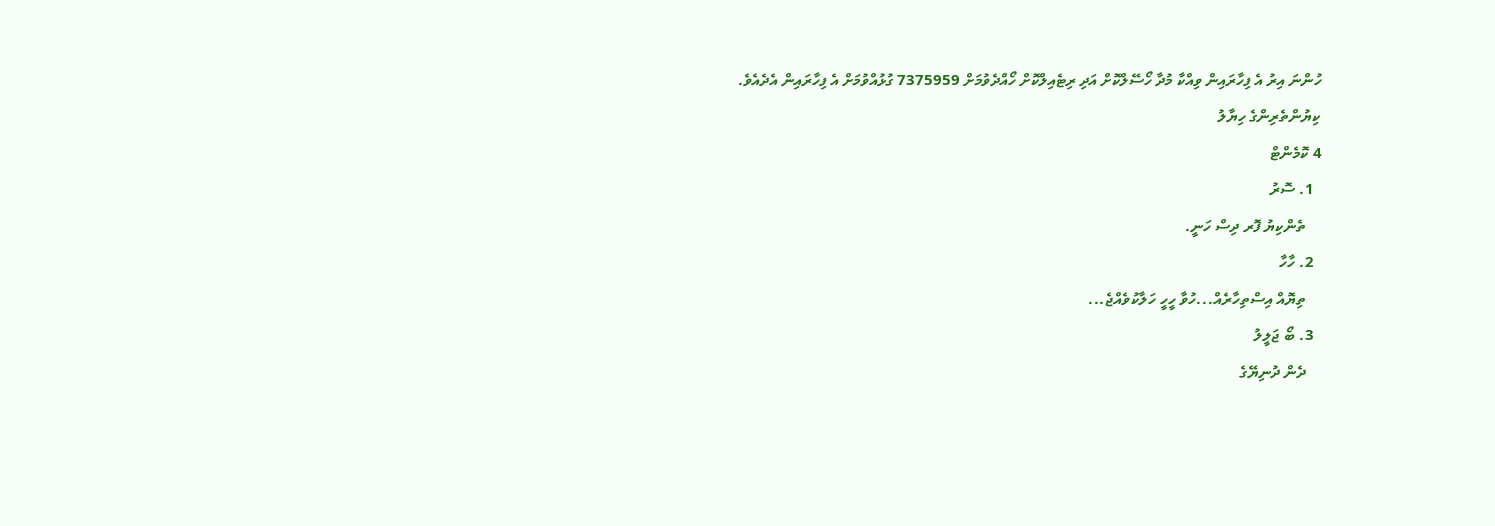ހުންނަ އިރު އެ ފިހާރައިން ވިއްކާ މުދާ ހޯސޭލްކޮށް އަދި ރިޓެއިލްކޮށް ހޯއްދެވުމަށް 7375959 ގުޅުއްވުމަށް އެ ފިހާރައިން އެދެއެވެ.
ކިޔުންތެރިންގެ ހިޔާލު
4 ކޮމެންޓް
  1. ސޮރު
    ތެންކިޔު ފޮރ ދިސް ހަނީ.
  2. ހާހާ
    ތިޔޮއް އިސްތިހާރެއް...ހުވާ ހީހީ ހަލާކުވެއްޖެ...
  3. ބޯ ޖަލީލު
    ދެން ދުނިޔޭގެ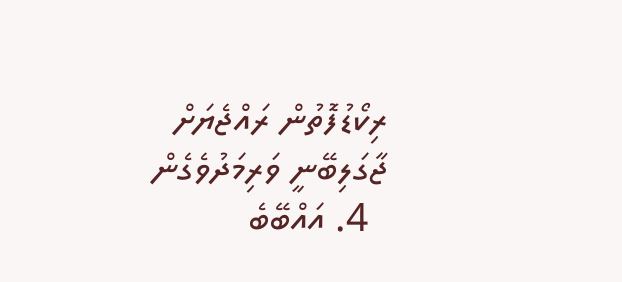ރިކޯޑުފޮތުން ރައްޖެޔަށް ޖާގަލިބޭނީ ވަރިމަދުވެގެން
  4. އައްބޭބެ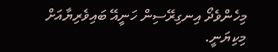މިހެންވެދޯ އިނގިރޭސިން ހަނީއޭ ބައިވެރިޔާއަށް މިކިޔަނީ.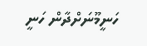ހަނީމޫނަށްދާން ހަނީ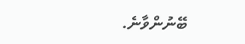ބޭނުންވާނެ.